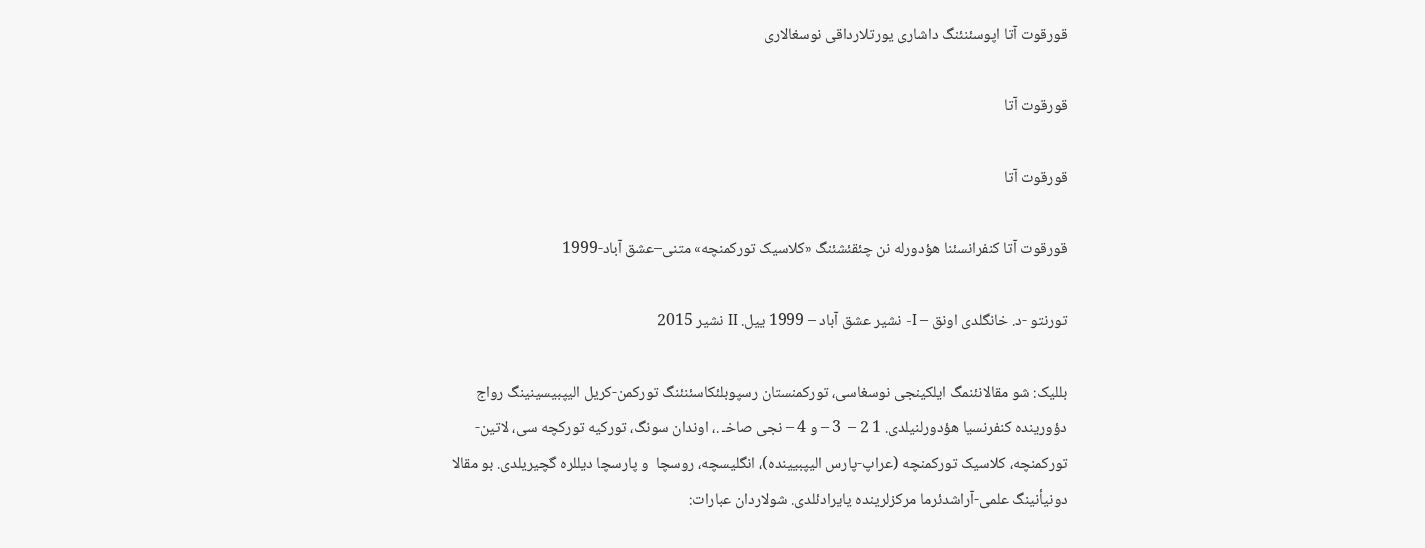قورقوت آتا اپوسئنئنگ داشاری یورتلارداقی نوسغالاری

قورقوت آتا

قورقوت آتا

قورقوت آتا کنفرانسئنا هؤدورله نن چئقئشئنگ «کلاسیک تورکمنچه» متنی–عشق آباد-1999

تورنتو -د. خانگلدی اونق – I- نشیر عشق آباد – 1999 ییل. II نشیر 2015

بللیک: شو مقالانئنمگ ایلکینجی نوسغاسی، تورکمنستان رسپوبلئکاسئنئنگ تورکمن-کریل الیپبیسینینگ رواج دؤورینده کنفرنسیا هؤدورلنیلدی. 1 2 –  3 – و 4 – نجی صاخـ .، اوندان سونگ، تورکیه تورکچه سی، لاتین-تورکمنچه، کلاسیک تورکمنچه (عراپ-پارس الیپبیینده)، انگلیسچه، روسچا  و پارسچا دیللره گچیریلدی. بو مقالا دونیأنینگ علمی-آراشدئرما مرکزلرینده یایرادئلدی. شولاردان عبارات: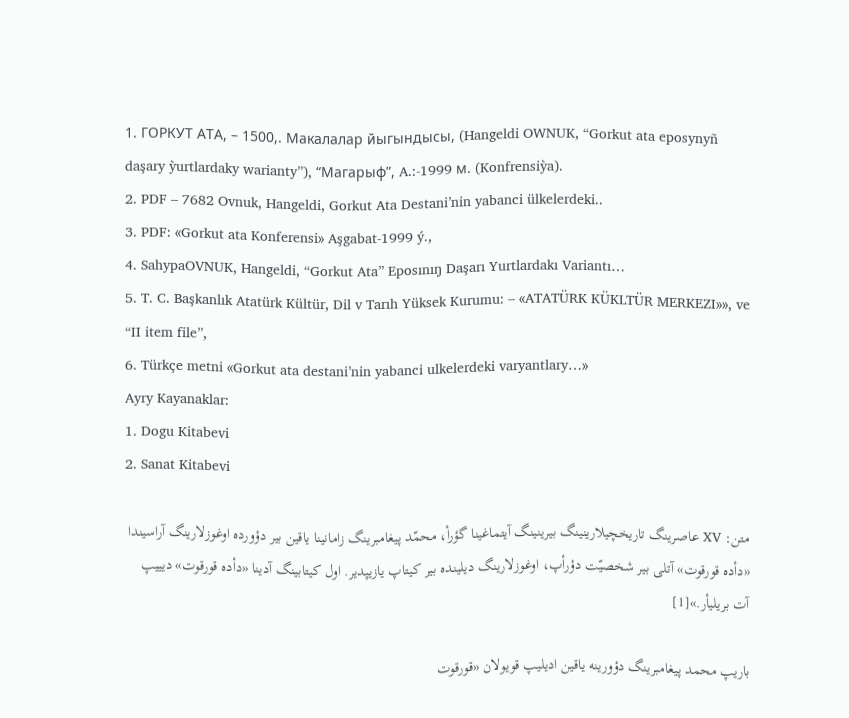1. ГОРКУТ АТА, – 1500,. Макалалар йыгындысы, (Hangeldi OWNUK, “Gorkut ata eposynyñ daşary ỳurtlardaky warianty”), “Магарыф”, A.:-1999 м. (Konfrensiỳa).
2. PDF – 7682 Ovnuk, Hangeldi, Gorkut Ata Destani’nin yabanci ülkelerdeki..
3. PDF: «Gorkut ata Konferensi» Aşgabat-1999 ý.,
4. SahypaOVNUK, Hangeldi, “Gorkut Ata” Eposınıŋ Daşarı Yurtlardakı Variantı…
5. T. C. Başkanlık Atatürk Kültür, Dil v Tarıh Yüksek Kurumu: – «ATATÜRK KÜKLTÜR MERKEZI»», ve “II item file”,
6. Türkçe metni «Gorkut ata destani’nin yabanci ulkelerdeki varyantlary…»
Ayry Kayanaklar:
1. Dogu Kitabevi
2. Sanat Kitabevi

متن: XV عاصرینگ تاریخچیلارینینگ بیرینینگ آیتماغینا گؤرأ، محمّد پیغامبرینگ زامانینا یاقین بیر دؤورده اوغوزلارینگ آراسیندا «دأده قورقوت» آتلی بیر شخصیّت دؤرأپ، اوغوزلارینگ دیلینده بیر کیتاپ یازیپدیر. اول کیتابینگ آدینا «دأده قورقوت» دیییپ آت بریلیأر.»[1]

باریپ محمد پیغامبرینگ دؤورینه یاقین ادیلیپ قویولان «قورقوت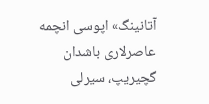آتانینگ» اپوسی انچمه عاصرلاری باشدان گچیریپ، سیرلی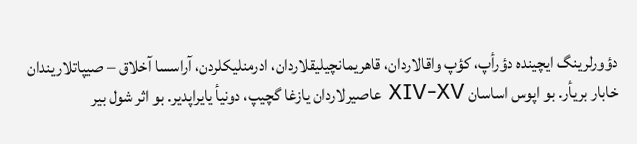دؤورلرینگ ایچینده دؤرأپ، کؤپ واقالاردان، قاهریمانچیلیقلاردان، ادرمنلیکلردن، آراسسا آخلاق – صیپاتلاریندان خابار بریأر. بو اپوس اساسان XIV-XV عاصیرلاردان یازغا گچیپ، دونیأ یایراپدیر. بو اثر شول بیر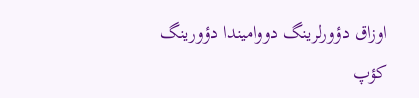اوزاق دؤورلرینگ دووامیندا دؤورینگ کؤپ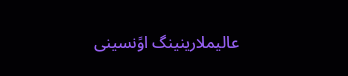عالیملارینینگ اوًنسینی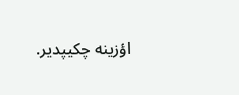اؤزینه چکیپدیر.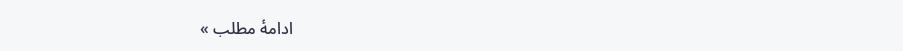ادامهٔ مطلب »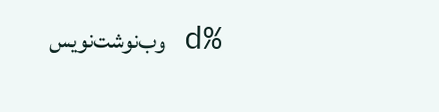%d وب‌نوشت‌نویس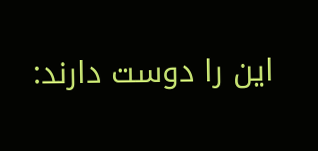این را دوست دارند: